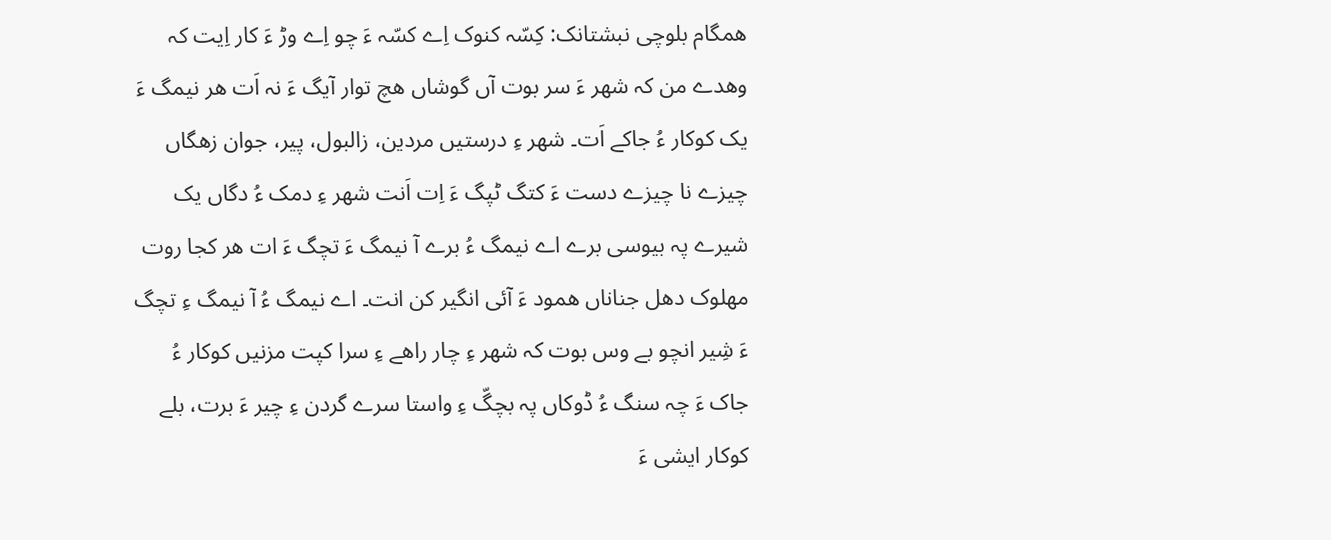ھمگام بلوچی نبشتانک: کِسّہ کنوک اِے کسّہ ءَ چو اِے وڑ ءَ کار اِیت کہ وھدے من کہ شھر ءَ سر بوت آں گوشاں ھچ توار آیگ ءَ نہ اَت ھر نیمگ ءَ یک کوکار ءُ جاکے اَت۔ شھر ءِ درستیں مردین، زالبول، پیر، جوان زھگاں چیزے نا چیزے دست ءَ کتگ ٹپگ ءَ اِت اَنت شھر ءِ دمک ءُ دگاں یک شیرے پہ بیوسی برے اے نیمگ ءُ برے آ نیمگ ءَ تچگ ءَ ات ھر کجا روت مھلوک دھل جناناں ھمود ءَ آئی انگیر کن انت۔ اے نیمگ ءُ آ نیمگ ءِ تچگ ءَ شِیر انچو بے وس بوت کہ شھر ءِ چار راھے ءِ سرا کپت مزنیں کوکار ءُ جاک ءَ چہ سنگ ءُ ڈوکاں پہ بچگّ ءِ واستا سرے گردن ءِ چیر ءَ برت، بلے کوکار ایشی ءَ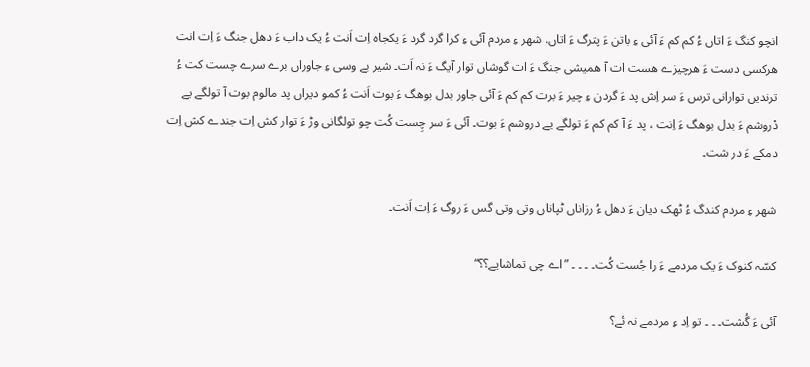انچو کنگ ءَ اتاں ءُ کم کم ءَ آئی ءِ باتن ءَ پترگ ءَ اتاں. شھر ءِ مردم آئی ءِ کرا گرد گرد ءَ یکجاہ اِت اَنت ءُ یک داب ءَ دھل جنگ ءَ اِت انت ھرکسی دست ءَ ھرچیزے ھست ات آ ھمیشی جنگ ءَ ات گوشاں توار آیگ ءَ نہ اَت۔ شیر بے وسی ءِ جاوراں برے سرے چست کت ءُ ترندیں توارانی ترس ءَ سر اِش پد ءَ گردن ءِ چیر ءَ برت کم کم ءَ آئی جاور بدل بوھگ ءَ بوت اَنت ءُ کمو دیراں پد مالوم بوت آ تولگے یے دْروشم ءَ بدل بوھگ ءَ اِنت ، پد ءَ آ کم کم ءَ تولگے یے دروشم ءَ بوت۔ آئی ءَ سر چِست کُت چو تولگانی وڑ ءَ توار کش اِت جندے کش اِت دمکے ءَ در شت۔

شھر ءِ مردم کندگ ءُ ٹھک دیان ءَ دھل ءُ رزاناں ٹپاناں وتی وتی گس ءَ روگ ءَ اِت اَنت۔

کسّہ کنوک ءَ یک مردمے ءَ را جُست کُت۔ ۔ ۔ ۔ ”اے چی تماشایے؟؟“

آئی ءَ گُشت۔ ۔ ۔ تو اِد ءِ مردمے نہ ئے؟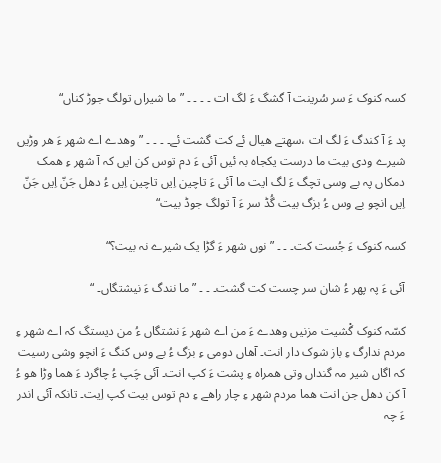کسہ کنوک ءَ سر سُرینت آ گشگ ءَ لگ ات ۔ ۔ ۔ ۔ ”ما شیراں تولگ جوڑ کناں“

پد ءَ آ کندگ ءَ لگ ات ،سھتے ھیال ئے کت گشت ئے۔ ۔ ۔ ۔ ”وھدے اے شھر ءَ ھر وڑیں شیرے ودی بیت ما درست یکجاہ بہ ئیں آئی ءَ دم توس کن ایں کہ آ شھر ءِ ھمک دمکاں پہ بے وسی تچگ ءَ لگ ایت ما آئی ءَ تاچین اِیں تاچین اِیں ءُ دھل جَنّ اِیں جَنّ اِیں انچو بے وس ءُ بزگ بیت گُڈ سر ءَ آ تولگ جوڈ بیت“

کسہ کنوک ءَ جُست کت۔ ۔ ۔ ”نوں شھر ءَ گڑا یک شیرے نہ بیت؟“

آئی ءَ پہ پھر ءُ شان سر چست کت گشت۔ ۔ ۔ ”ما نندگ ءَ نیشتگاں۔ “

کسّہ کنوک گْشیت مزنیں وھدے ءَ من اے شھر ءَ نشتگاں ءُ من دیستگ کہ اے شھر ءِ مردم ندارگ ءِ باز شوک دار انت۔ آھاں دومی ءِ بزگ ءُ بے وس کنگ ءَ انچو وشی رسیت کہ اگاں شیر مہ گنداں وتی ھمراہ ءِ پشت ءَ کپ انت۔ آئی چَپ ءُ چاگرد ءَ ھما وڑا ھو ءُ آ کن دھل جن انت ھما مردم شھر ءِ چار راھے ءِ دم توس بیت کپ اِیت۔ تانکہ آئی اندر ءَ چہ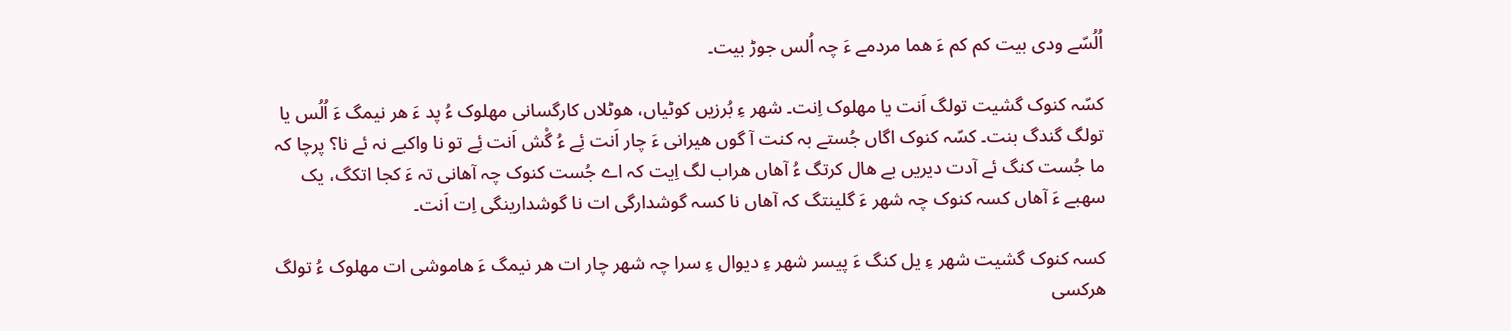اُلُسّے ودی بیت کم کم ءَ ھما مردمے ءَ چہ اُلس جوڑ بیت۔

کسّہ کنوک گشیت تولگ اَنت یا مھلوک اِنت۔ شھر ءِ بُرزیں کوٹیاں، ھوٹلاں کارگسانی مھلوک ءُ پد ءَ ھر نیمگ ءَ اُلُس یا تولگ گندگ بنت۔ کسّہ کنوک اگاں جُستے بہ کنت آ گوں ھیرانی ءَ چار اَنت ئِے ءُ گْش اَنت ئِے تو نا واکبے نہ ئے نا؟ پرچا کہ ما جُست کنگ ئے آدت دیریں بے ھال کرتگ ءُ آھاں ھراب لگ اِیت کہ اے جُست کنوک چہ آھانی تہ ءَ کجا اتکگ، یک سھبے ءَ آھاں کسہ کنوک چہ شھر ءَ گلینتگ کہ آھاں نا کسہ گوشدارگی ات نا گوشدارینگی اِت اَنت۔

کسہ کنوک گشیت شھر ءِ یل کنگ ءَ پیسر شھر ءِ دیوال ءِ سرا چہ شھر چار ات ھر نیمگ ءَ ھاموشی ات مھلوک ءُ تولگ ھرکسی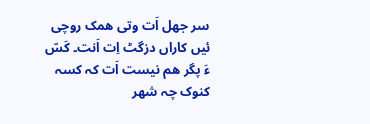سر جھل اَت وتی ھمک روچی ئیں کاراں دزگٹ اِت اَنت۔ کَسّ ءَ پگر ھم نیست اَت کہ کسہ کنوک چہ شھر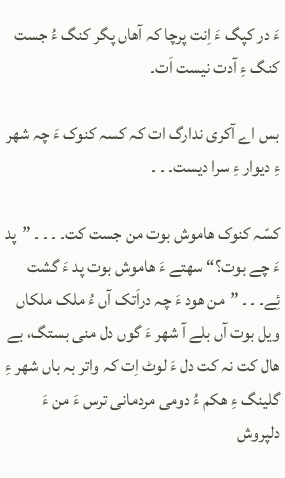ءَ در کپگ ءَ اِنت پرچا کہ آھاں پگر کنگ ءُ جست کنگ ءِ آدت نیست اَت۔

بس اے آکری ندارگ ات کہ کسہ کنوک ءَ چہ شھر ءِ دیوار ءِ سرا دیست۔ ۔ ۔

کسّہ کنوک ھاموش بوت من جست کت۔ ۔ ۔ ۔ ”پد ءَ چے بوت؟“ سھتے ءَ ھاموش بوت پد ءَ گشت ئِے۔ ۔ ۔ ”من ھود ءَ چہ دراَتک آں ءُ ملک ملکاں ویل بوت آں بلے آ شھر ءَ گوں دل منی بستگ، بے ھال کت نہ کت دل ءَ لوٹ اِت کہ واتر بہ باں شھر ءِ گلینگ ءِ ھکم ءُ دومی مردمانی ترس ءَ من ءَ دلپروش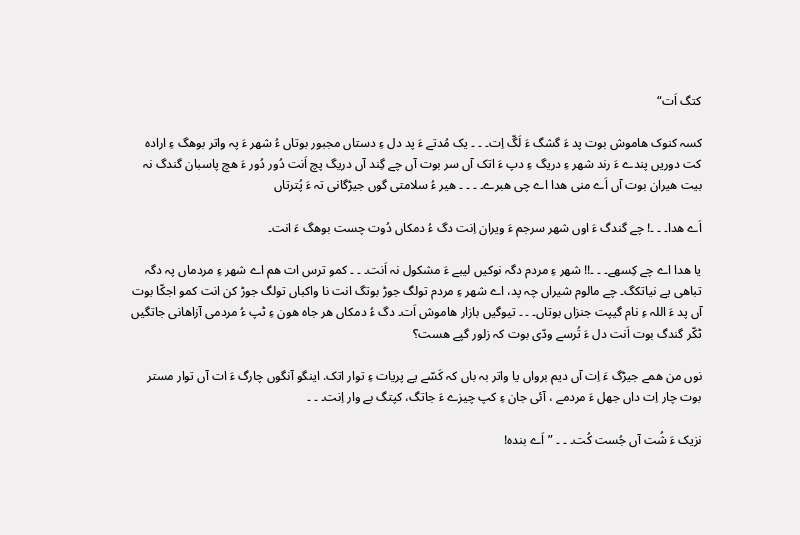کتگ اَت“

کسہ کنوک ھاموش بوت پد ءَ گشگ ءَ لَگّ اِت۔ ۔ ۔ یک مُدتے ءَ پد دل ءِ دستاں مجبور بوتاں ءُ شھر ءَ پہ واتر بوھگ ءِ ارادہ کت دوریں پندے ءَ رند شھر ءِ دریگ ءِ دپ ءَ اتک آں سر بوت آں چے گِند آں دریگ پچ اَنت دُور دُور ءَ ھچ پاسبان گندگ نہ بیت ھیران بوت آں اَے منی ھدا اے چی ھبرے۔ ۔ ۔ ۔ ھیر ءُ سلامتی گوں جیڑگانی تہ ءَ پُترتاں

اَے ھدا۔ ۔ ۔! چے گندگ ءَ اوں شھر سرجم ءَ ویران اِنت دگ ءُ دمکاں دُوت چست بوھگ ءَ انت۔

یا ھدا اے چے کِسھے۔ ۔ ۔!! شھر ءِ مردم دگہ نوکیں لیبے ءَ مشکول نہ اَنت۔ ۔ ۔ کمو ترس ات ھم اے شھر ءِ مردماں پہ دگہ تباھی یے نیاتکگ۔ چے مالوم شیراں چہ پد، اے شھر ءِ مردم تولگ جوڑ بوتگ انت نا واکباں تولگ جوڑ کن انت کمو اجکّا بوت آں پد ءَ اللہ ءِ نام گیپت جنزاں بوتاں۔ ۔ ۔ تیوگیں بازار ھاموش اَت۔ دگ ءُ دمکاں ھر جاہ ھون ءِ ٹپ ءُ مردمی آزاھانی جاتگیں ٹکّر گندگ بوت اَنت دل ءَ تُرسے ودّی بوت کہ زلور گپے ھست؟

نوں من ھمے جیڑگ ءَ اِت آں دیم برواں یا واتر بہ باں کہ کَسّے یے پریات ءِ توار اتک. اینگو آنگوں چارگ ءَ ات آں توار مستر بوت چار اِت داں جھل ءَ مردمے ، آئی جان ءِ کپ چیزے ءَ جاتگ، کپتگ بے وار اِنت۔ ۔ ۔

نزیک ءَ شُت آں جُست کُت۔ ۔ ۔ ”اَے بندہ!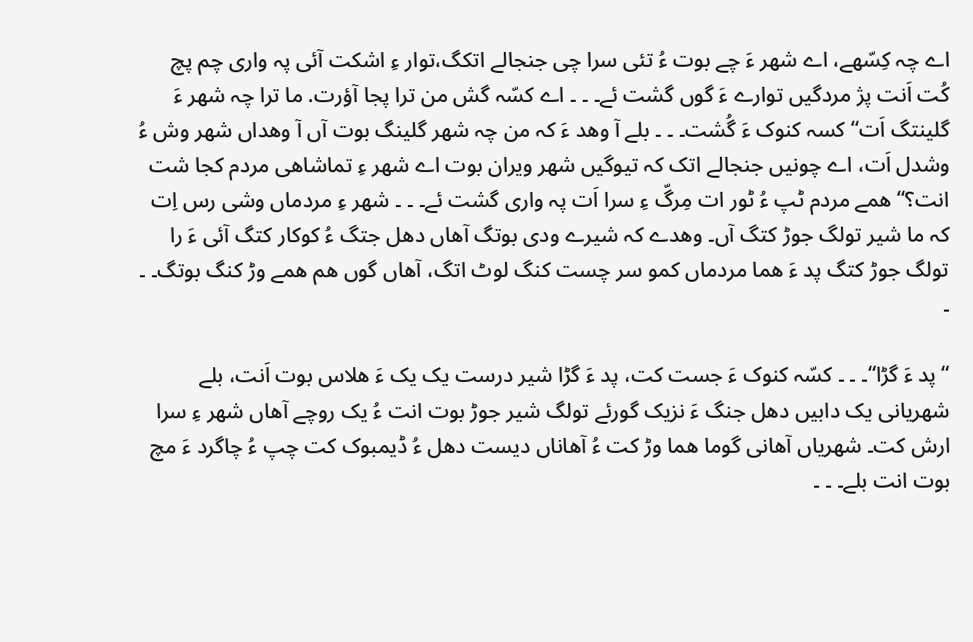اے چہ کِسّھے، اے شھر ءَ چے بوت ءُ تئی سرا چی جنجالے اتکگ،توار ءِ اشکت آئی پہ واری چم پچ کُت اَنت پژ مردگیں توارے ءَ گوں گشت ئے۔ ۔ ۔ اے کسّہ گش من ترا پجا آؤرت. ما ترا چہ شھر ءَ گلینتگ اَت“ کسہ کنوک ءَ گُشت۔ ۔ ۔ بلے آ وھد ءَ کہ من چہ شھر گلینگ بوت آں آ وھداں شھر وش ءُ وشدل اَت، اے چونیں جنجالے اتک کہ تیوگیں شھر ویران بوت اے شھر ءِ تماشاھی مردم کجا شت انت؟“ ھمے مردم ٹپ ءُ ٹور ات مِرگّ ءِ سرا اَت پہ واری گشت ئے۔ ۔ ۔ شھر ءِ مردماں وشی رس اِت کہ ما شیر تولگ جوڑ کتگ آں۔ وھدے کہ شیرے ودی بوتگ آھاں دھل جتگ ءُ کوکار کتگ آئی ءَ را تولگ جوڑ کتگ پد ءَ ھما مردماں کمو سر چست کنگ لوٹ اتگ، آھاں گوں ھم ھمے وڑ کنگ بوتگ۔ ۔ ۔

“پد ءَ گڑا“۔ ۔ ۔ کسّہ کنوک ءَ جست کت، پد ءَ گڑا شیر درست یک یک ءَ ھلاس بوت اَنت، بلے شھریانی یک دابیں دھل جنگ ءَ نزیک گورئے تولگ شیر جوڑ بوت انت ءُ یک روچے آھاں شھر ءِ سرا ارش کت۔ شھریاں آھانی گوما ھما وڑ کت ءُ آھاناں دیست دھل ءُ ڈیمبوک کت چپ ءُ چاگرد ءَ مچ بوت انت بلے۔ ۔ ۔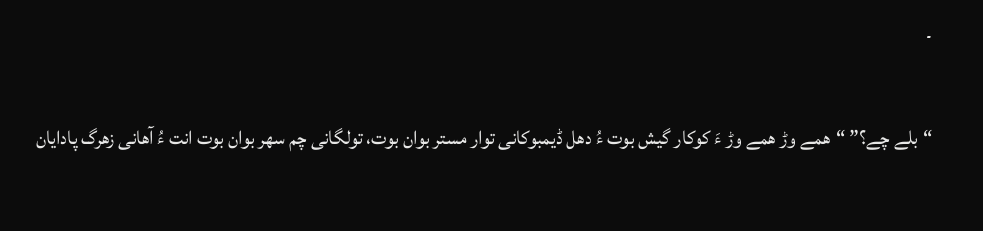۔

“بلے چے؟” “ھمے وڑ ھمے وڑ ءَ کوکار گیش بوت ءُ دھل ڈیمبوکانی توار مستر بوان بوت، تولگانی چم سھر بوان بوت انت ءُ آھانی زھرگ پادایان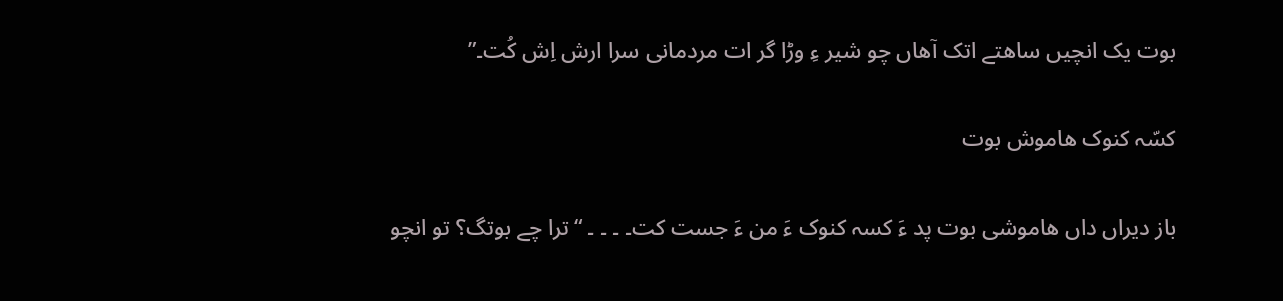بوت یک انچیں ساھتے اتک آھاں چو شیر ءِ وڑا گر ات مردمانی سرا ارش اِش کُت۔”

کسّہ کنوک ھاموش بوت

باز دیراں داں ھاموشی بوت پد ءَ کسہ کنوک ءَ من ءَ جست کت۔ ۔ ۔ ۔ “ترا چے بوتگ؟ تو انچو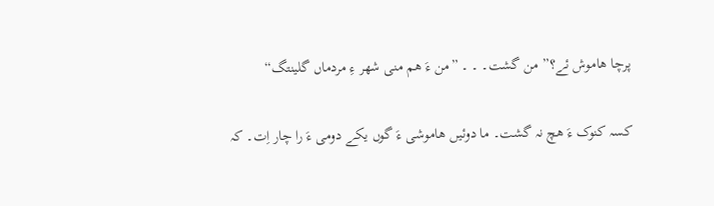پرچا ھاموش ئے؟” من گشت۔ ۔ ۔ ”من ءَ ھم منی شھر ءِ مردماں گلینتگ“

کسہ کنوک ءَ ھچ نہ گشت۔ ما دوئیں ھاموشی ءَ گوں یکے دومی ءَ را چار اِت۔ کہ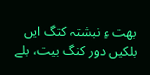بھت ءِ نبشتہ کتگ ایں بلکیں دور کنگ بیت، بلے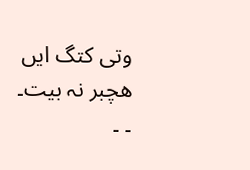وتی کتگ ایں ھچبر نہ بیت۔ ۔ ۔